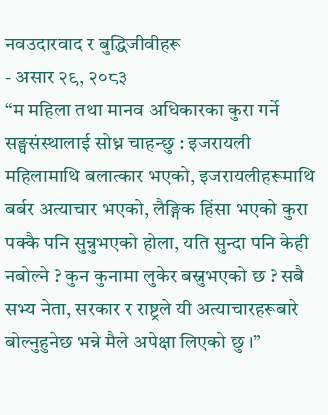नवउदारवाद र बुद्धिजीवीहरू
- असार २९, २०८३
“म महिला तथा मानव अधिकारका कुरा गर्ने सङ्घसंस्थालाई सोध्न चाहन्छु : इजरायली महिलामाथि बलात्कार भएको, इजरायलीहरूमाथि बर्बर अत्याचार भएको, लैङ्गिक हिंसा भएको कुरा पक्कै पनि सुन्नुभएको होला, यति सुन्दा पनि केही नबोल्ने ? कुन कुनामा लुकेर बस्नुभएको छ ? सबै सभ्य नेता, सरकार र राष्ट्रले यी अत्याचारहरूबारे बोल्नुहुनेछ भन्ने मैले अपेक्षा लिएको छु ।”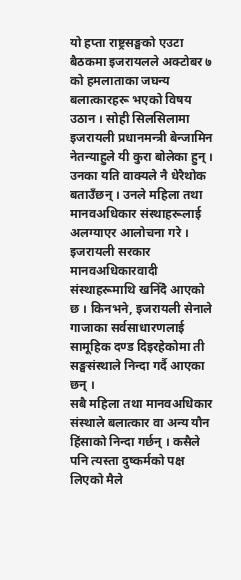यो हप्ता राष्ट्रसङ्घको एउटा बैठकमा इजरायलले अक्टोबर ७ को हमलाताका जघन्य बलात्कारहरू भएको विषय उठान । सोही सिलसिलामा इजरायली प्रधानमन्त्री बेन्जामिन नेतन्याहुले यी कुरा बोलेका हुन् । उनका यति वाक्यले नै धेरैथोक बताउँछन् । उनले महिला तथा मानवअधिकार संस्थाहरूलाई अलग्याएर आलोचना गरे । इजरायली सरकार मानवअधिकारवादी संस्थाहरूमाथि खनिँदै आएको छ । किनभने, इजरायली सेनाले गाजाका सर्वसाधारणलाई सामूहिक दण्ड दिइरहेकोमा ती सङ्घसंस्थाले निन्दा गर्दै आएका छन् ।
सबै महिला तथा मानवअधिकार संस्थाले बलात्कार वा अन्य यौन हिंसाको निन्दा गर्छन् । कसैले पनि त्यस्ता दुष्कर्मको पक्ष लिएको मैले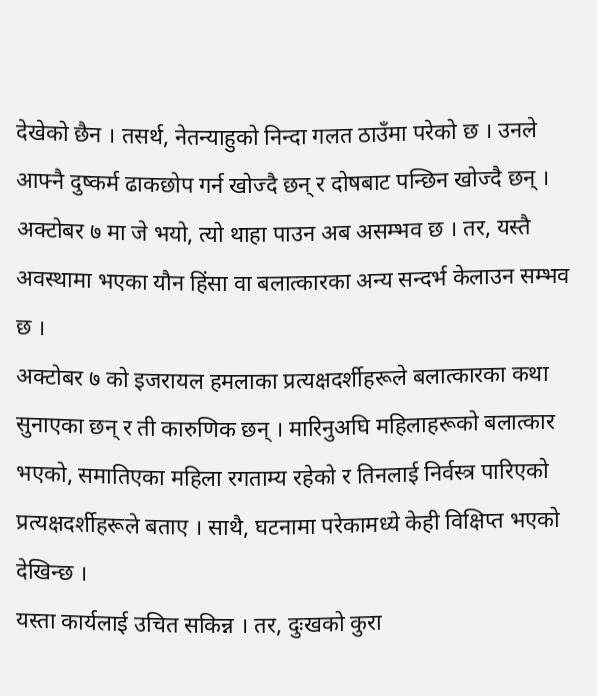देखेको छैन । तसर्थ, नेतन्याहुको निन्दा गलत ठाउँमा परेको छ । उनले आफ्नै दुष्कर्म ढाकछोप गर्न खोज्दै छन् र दोषबाट पन्छिन खोज्दै छन् । अक्टोबर ७ मा जे भयो, त्यो थाहा पाउन अब असम्भव छ । तर, यस्तै अवस्थामा भएका यौन हिंसा वा बलात्कारका अन्य सन्दर्भ केलाउन सम्भव छ ।
अक्टोबर ७ को इजरायल हमलाका प्रत्यक्षदर्शीहरूले बलात्कारका कथा सुनाएका छन् र ती कारुणिक छन् । मारिनुअघि महिलाहरूको बलात्कार भएको, समातिएका महिला रगताम्य रहेको र तिनलाई निर्वस्त्र पारिएको प्रत्यक्षदर्शीहरूले बताए । साथै, घटनामा परेकामध्ये केही विक्षिप्त भएको देखिन्छ ।
यस्ता कार्यलाई उचित सकिन्न । तर, दुःखको कुरा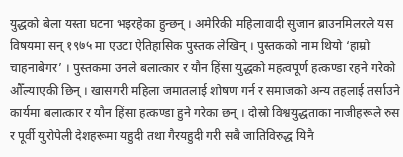युद्धको बेला यस्ता घटना भइरहेका हुन्छन् । अमेरिकी महिलावादी सुजान ब्राउनमिलरले यस विषयमा सन् १९७५ मा एउटा ऐतिहासिक पुस्तक लेखिन् । पुस्तकको नाम थियो ‘हाम्रो चाहनाबेगर’ । पुस्तकमा उनले बलात्कार र यौन हिंसा युद्धको महत्वपूर्ण हत्कण्डा रहने गरेको औँल्याएकी छिन् । खासगरी महिला जमातलाई शोषण गर्न र समाजको अन्य तहलाई तर्साउने कार्यमा बलात्कार र यौन हिंसा हत्कण्डा हुने गरेका छन् । दोस्रो विश्वयुद्धताका नाजीहरूले रुस र पूर्वी युरोपेली देशहरूमा यहुदी तथा गैरयहुदी गरी सबै जातिविरुद्ध यिनै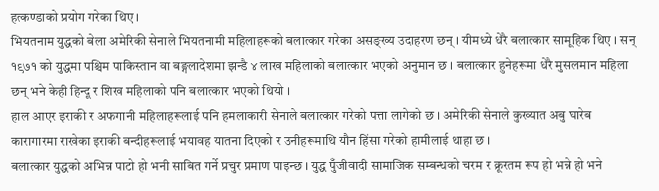हत्कण्डाको प्रयोग गरेका थिए ।
भियतनाम युद्धको बेला अमेरिकी सेनाले भियतनामी महिलाहरूको बलात्कार गरेका असङ्ख्य उदाहरण छन् । यीमध्ये धेरै बलात्कार सामूहिक थिए । सन् १९७१ को युद्धमा पश्चिम पाकिस्तान वा बङ्गलादेशमा झन्डै ४ लाख महिलाको बलात्कार भएको अनुमान छ । बलात्कार हुनेहरूमा धेरै मुसलमान महिला छन् भने केही हिन्दू र शिख महिलाको पनि बलात्कार भएको थियो ।
हाल आएर इराकी र अफगानी महिलाहरूलाई पनि हमलाकारी सेनाले बलात्कार गरेको पत्ता लागेको छ । अमेरिकी सेनाले कुख्यात अबु घारेब कारागारमा राखेका इराकी बन्दीहरूलाई भयावह यातना दिएको र उनीहरूमाथि यौन हिंसा गरेको हामीलाई थाहा छ ।
बलात्कार युद्धको अभिन्न पाटो हो भनी साबित गर्ने प्रचुर प्रमाण पाइन्छ । युद्ध पुँजीवादी सामाजिक सम्बन्धको चरम र क्रूरतम रूप हो भन्ने हो भने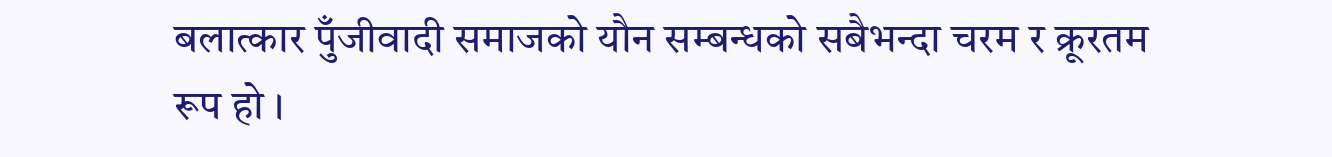बलात्कार पुँजीवादी समाजको यौन सम्बन्धको सबैभन्दा चरम र क्रूरतम रूप हो ।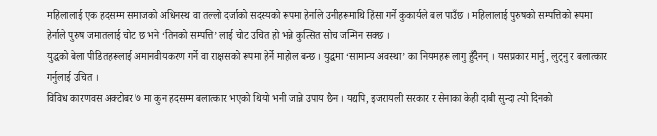महिलालाई एक हदसम्म समाजको अधिनस्थ वा तल्लो दर्जाको सदस्यको रूपमा हेर्नाले उनीहरूमाथि हिंसा गर्ने कुकार्यले बल पाउँछ । महिलालाई पुरुषको सम्पत्तिको रूपमा हेर्नाले पुरुष जमातलाई चोट छ भने ‘तिनको सम्पत्ति’ लाई चोट उचित हो भन्ने कुत्सित सोच जन्मिन सक्छ ।
युद्धको बेला पीडितहरूलाई अमानवीयकरण गर्ने वा राक्षसको रूपमा हेर्ने माहोल बन्छ । युद्धमा ‘सामान्य अवस्था’ का नियमहरू लागु हुँदैनन् । यसप्रकार मार्नु, लुट्नु र बलात्कार गर्नुलाई उचित ।
विविध कारणवस अक्टोबर ७ मा कुन हदसम्म बलात्कार भएको थियो भनी जान्ने उपाय छैन । यद्यपि, इजरायली सरकार र सेनाका केही दाबी सुन्दा त्यो दिनको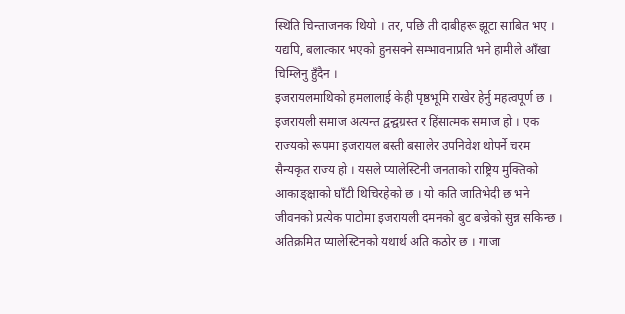स्थिति चिन्ताजनक थियो । तर, पछि ती दाबीहरू झूटा साबित भए । यद्यपि, बलात्कार भएको हुनसक्ने सम्भावनाप्रति भने हामीले आँखा चिम्लिनु हुँदैन ।
इजरायलमाथिको हमलालाई केही पृष्ठभूमि राखेर हेर्नु महत्वपूर्ण छ । इजरायली समाज अत्यन्त द्वन्द्वग्रस्त र हिंसात्मक समाज हो । एक राज्यको रूपमा इजरायल बस्ती बसालेर उपनिवेश थोपर्ने चरम सैन्यकृत राज्य हो । यसले प्यालेस्टिनी जनताको राष्ट्रिय मुक्तिको आकाङ्क्षाको घाँटी थिचिरहेको छ । यो कति जातिभेदी छ भने जीवनको प्रत्येक पाटोमा इजरायली दमनको बुट बज्रेको सुन्न सकिन्छ । अतिक्रमित प्यालेस्टिनको यथार्थ अति कठोर छ । गाजा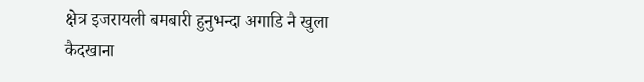क्षेत्र इजरायली बमबारी हुनुभन्दा अगाडि नै खुला कैदखाना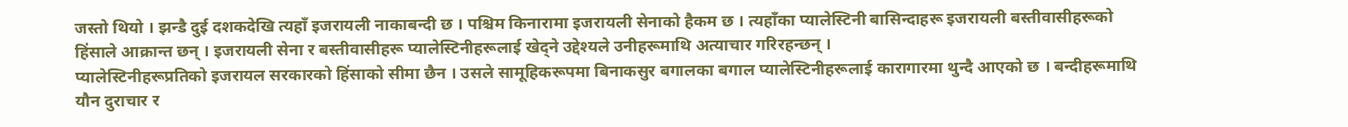जस्तो थियो । झन्डै दुई दशकदेखि त्यहाँ इजरायली नाकाबन्दी छ । पश्चिम किनारामा इजरायली सेनाको हैकम छ । त्यहाँका प्यालेस्टिनी बासिन्दाहरू इजरायली बस्तीवासीहरूको हिंसाले आक्रान्त छन् । इजरायली सेना र बस्तीवासीहरू प्यालेस्टिनीहरूलाई खेद्ने उद्देश्यले उनीहरूमाथि अत्याचार गरिरहन्छन् ।
प्यालेस्टिनीहरूप्रतिको इजरायल सरकारको हिंसाको सीमा छैन । उसले सामूहिकरूपमा बिनाकसुर बगालका बगाल प्यालेस्टिनीहरूलाई कारागारमा थुन्दै आएको छ । बन्दीहरूमाथि यौन दुराचार र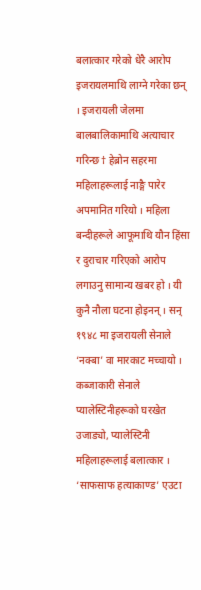बलात्कार गरेको धेरै आरोप इजरायलमाथि लाग्ने गरेका छन् । इजरायली जेलमा बालबालिकामाथि अत्याचार गरिन्छ† हेब्रोन सहरमा महिलाहरूलाई नाङ्गै पारेर अपमानित गरियो । महिला बन्दीहरूले आफूमाथि यौन हिंसा र दुराचार गरिएको आरोप लगाउनु सामान्य खबर हो । यी कुनै नौला घटना होइनन् । सन् १९४८ मा इजरायली सेनाले ‘नक्बा’ वा मारकाट मच्चायो । कब्जाकारी सेनाले प्यालेस्टिनीहरूको घरखेत उजाड्यो, प्यालेस्टिनी महिलाहरूलाई बलात्कार । ‘साफसाफ हत्याकाण्ड’ एउटा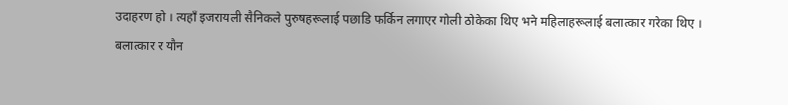उदाहरण हो । त्यहाँ इजरायली सैनिकले पुरुषहरूलाई पछाडि फर्किन लगाएर गोली ठोकेका थिए भने महिलाहरूलाई बलात्कार गरेका थिए ।
बलात्कार र यौन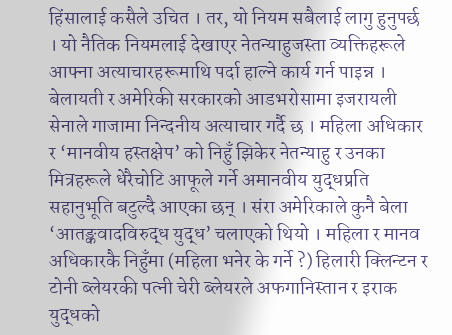हिंसालाई कसैले उचित । तर, यो नियम सबैलाई लागु हुनुपर्छ । यो नैतिक नियमलाई देखाएर नेतन्याहुजस्ता व्यक्तिहरूले आफ्ना अत्याचारहरूमाथि पर्दा हाल्ने कार्य गर्न पाइन्न । बेलायती र अमेरिकी सरकारको आडभरोसामा इजरायली सेनाले गाजामा निन्दनीय अत्याचार गर्दै छ । महिला अधिकार र ‘मानवीय हस्तक्षेप’ को निहुँ झिकेर नेतन्याहु र उनका मित्रहरूले धेरैचोटि आफूले गर्ने अमानवीय युद्धप्रति सहानुभूति बटुल्दै आएका छन् । संरा अमेरिकाले कुनै बेला ‘आतङ्कवादविरुद्ध युद्ध’ चलाएको थियो । महिला र मानव अधिकारकै निहुँमा (महिला भनेर के गर्ने ?) हिलारी क्लिन्टन र टोनी ब्लेयरकी पत्नी चेरी ब्लेयरले अफगानिस्तान र इराक युद्धको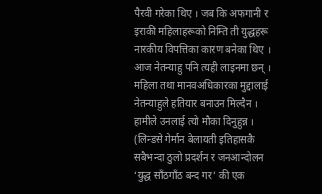पैरवी गरेका थिए । जब कि अफगानी र इराकी महिलाहरूको निम्ति ती युद्धहरू नारकीय विपत्तिका कारण बनेका थिए । आज नेतन्याहु पनि त्यही लाइनमा छन् । महिला तथा मानवअधिकारका मुद्दालाई नेतन्याहुले हतियार बनाउन मिल्दैन । हामीले उनलाई त्यो मौका दिनुहुन्न ।
(लिन्डसे गेर्मान बेलायती इतिहासकै सबैभन्दा ठुलो प्रदर्शन र जनआन्दोलन ‘युद्ध साँठगाँठ बन्द गर’ की एक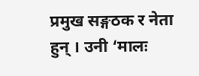प्रमुख सङ्गठक र नेता हुन् । उनी ‘मालः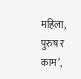महिला, पुरुष र काम’,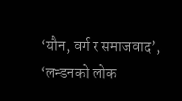‘यौन, वर्ग र समाजवाद’, ‘लन्डनको लोक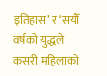इतिहास’ र ‘सयौँ वर्षको युद्धले कसरी महिलाको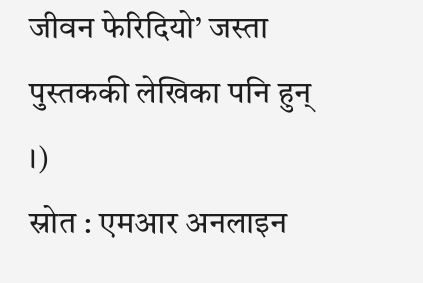जीवन फेरिदियो’ जस्ता पुस्तककी लेखिका पनि हुन् ।)
स्रोत : एमआर अनलाइन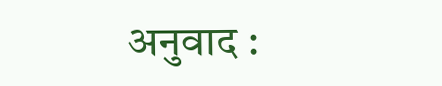अनुवाद :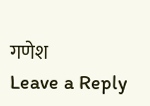गणेश
Leave a Reply